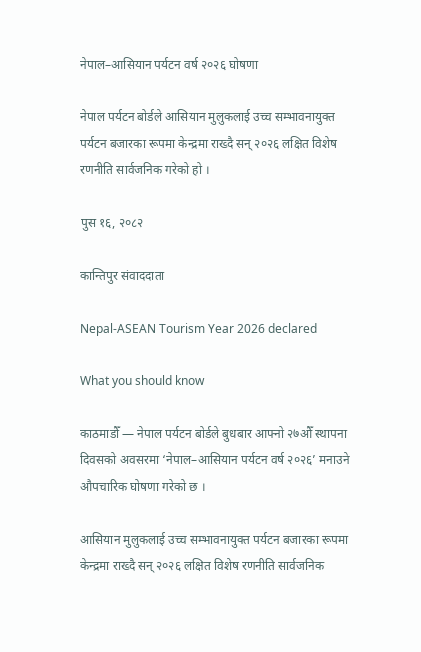नेपाल–आसियान पर्यटन वर्ष २०२६ घोषणा

नेपाल पर्यटन बोर्डले आसियान मुलुकलाई उच्च सम्भावनायुक्त पर्यटन बजारका रूपमा केन्द्रमा राख्दै सन् २०२६ लक्षित विशेष रणनीति सार्वजनिक गरेको हो ।

पुस १६, २०८२

कान्तिपुर संवाददाता

Nepal-ASEAN Tourism Year 2026 declared

What you should know

काठमाडौँ — नेपाल पर्यटन बोर्डले बुधबार आफ्नो २७औँ स्थापना दिवसको अवसरमा ‘नेपाल–आसियान पर्यटन वर्ष २०२६’ मनाउने औपचारिक घोषणा गरेको छ ।

आसियान मुलुकलाई उच्च सम्भावनायुक्त पर्यटन बजारका रूपमा केन्द्रमा राख्दै सन् २०२६ लक्षित विशेष रणनीति सार्वजनिक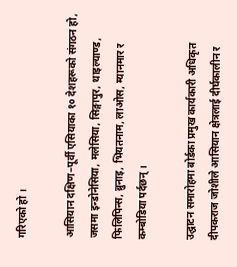गरिएको हो ।

आसियान दक्षिण–पूर्वी एसियाका १० देशहरूको संगठन हो, जसमा इन्डोनेसिया, मलेसिया, सिङ्गापुर, थाइल्याण्ड, फिलिपिन्स, ब्रुनाइ, भियतनाम, लाओस, म्यानमार र कम्बोडिया पर्दछन् ।

उद्घाटन समारोहमा बोर्डका प्रमुख कार्यकारी अधिकृत दीपकराज जोशीले आसियान क्षेत्रलाई दीर्घकालीन र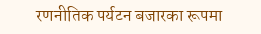रणनीतिक पर्यटन बजारका रूपमा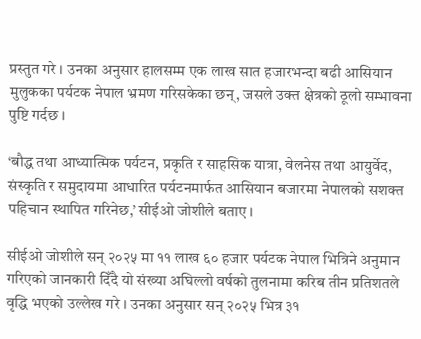प्रस्तुत गरे । उनका अनुसार हालसम्म एक लाख सात हजारभन्दा बढी आसियान मुलुकका पर्यटक नेपाल भ्रमण गरिसकेका छन्, जसले उक्त क्षेत्रको ठूलो सम्भावना पुष्टि गर्दछ ।

‘बौद्ध तथा आध्यात्मिक पर्यटन, प्रकृति र साहसिक यात्रा, वेलनेस तथा आयुर्वेद, संस्कृति र समुदायमा आधारित पर्यटनमार्फत आसियान बजारमा नेपालको सशक्त पहिचान स्थापित गरिनेछ,’ सीईओ जोशीले बताए ।

सीईओ जोशीले सन् २०२५ मा ११ लाख ६० हजार पर्यटक नेपाल भित्रिने अनुमान गरिएको जानकारी दिँदै यो संख्या अघिल्लो वर्षको तुलनामा करिब तीन प्रतिशतले वृद्धि भएको उल्लेख गरे । उनका अनुसार सन् २०२५ भित्र ३१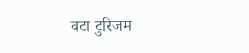वटा टुरिजम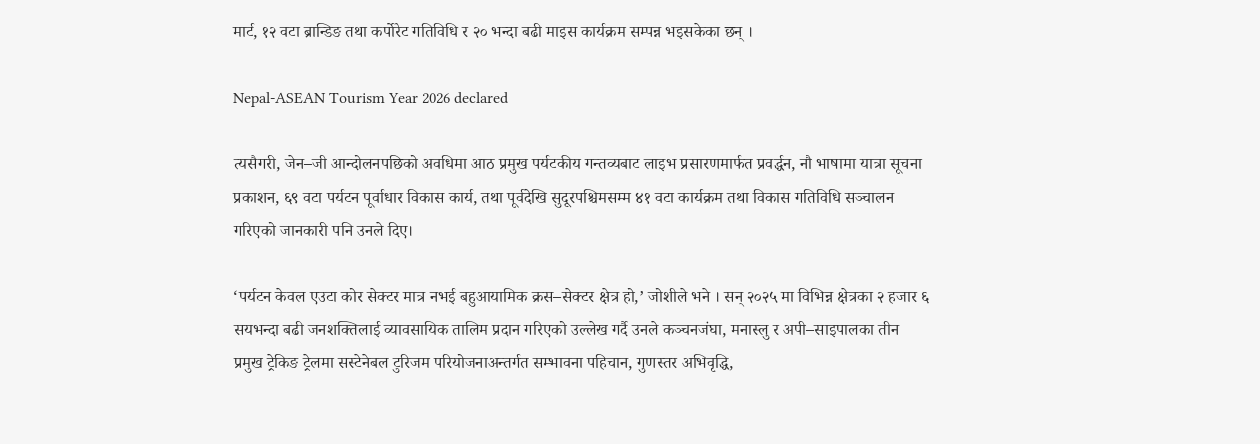मार्ट, १२ वटा ब्रान्डिङ तथा कर्पोरेट गतिविधि र २० भन्दा बढी माइस कार्यक्रम सम्पन्न भइसकेका छन् ।

Nepal-ASEAN Tourism Year 2026 declared

त्यसैगरी, जेन–जी आन्दोलनपछिको अवधिमा आठ प्रमुख पर्यटकीय गन्तव्यबाट लाइभ प्रसारणमार्फत प्रवर्द्धन, नौ भाषामा यात्रा सूचना प्रकाशन, ६९ वटा पर्यटन पूर्वाधार विकास कार्य, तथा पूर्वदेखि सुदूरपश्चिमसम्म ४१ वटा कार्यक्रम तथा विकास गतिविधि सञ्चालन गरिएको जानकारी पनि उनले दिए।

‘पर्यटन केवल एउटा कोर सेक्टर मात्र नभई बहुआयामिक क्रस–सेक्टर क्षेत्र हो,’ जोशीले भने । सन् २०२५ मा विभिन्न क्षेत्रका २ हजार ६ सयभन्दा बढी जनशक्तिलाई व्यावसायिक तालिम प्रदान गरिएको उल्लेख गर्दै उनले कञ्चनजंघा, मनास्लु र अपी–साइपालका तीन प्रमुख ट्रेकिङ ट्रेलमा सस्टेनेबल टुरिजम परियोजनाअन्तर्गत सम्भावना पहिचान, गुणस्तर अभिवृद्धि,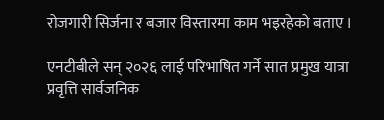रोजगारी सिर्जना र बजार विस्तारमा काम भइरहेको बताए ।

एनटीबीले सन् २०२६ लाई परिभाषित गर्ने सात प्रमुख यात्रा प्रवृत्ति सार्वजनिक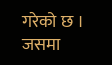गरेको छ । जसमा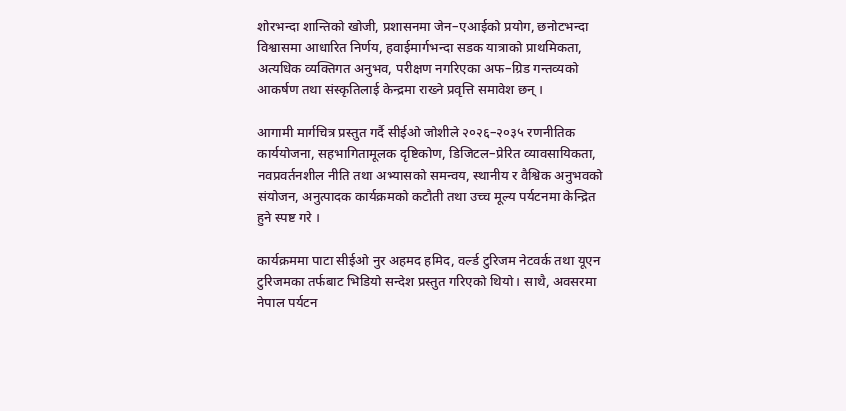शोरभन्दा शान्तिको खोजी, प्रशासनमा जेन–एआईको प्रयोग, छनोटभन्दा विश्वासमा आधारित निर्णय, हवाईमार्गभन्दा सडक यात्राको प्राथमिकता, अत्यधिक व्यक्तिगत अनुभव, परीक्षण नगरिएका अफ–ग्रिड गन्तव्यको आकर्षण तथा संस्कृतिलाई केन्द्रमा राख्ने प्रवृत्ति समावेश छन् ।

आगामी मार्गचित्र प्रस्तुत गर्दै सीईओ जोशीले २०२६–२०३५ रणनीतिक कार्ययोजना, सहभागितामूलक दृष्टिकोण, डिजिटल–प्रेरित व्यावसायिकता, नवप्रवर्तनशील नीति तथा अभ्यासको समन्वय, स्थानीय र वैश्विक अनुभवको संयोजन, अनुत्पादक कार्यक्रमको कटौती तथा उच्च मूल्य पर्यटनमा केन्द्रित हुने स्पष्ट गरे ।

कार्यक्रममा पाटा सीईओ नुर अहमद हमिद, वर्ल्ड टुरिजम नेटवर्क तथा यूएन टुरिजमका तर्फबाट भिडियो सन्देश प्रस्तुत गरिएको थियो। साथै, अवसरमा नेपाल पर्यटन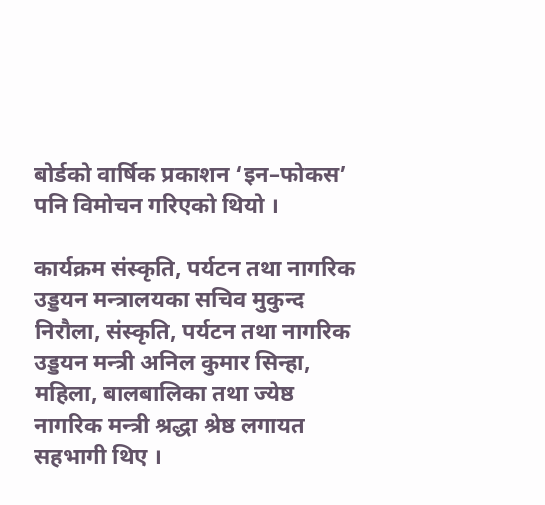बोर्डको वार्षिक प्रकाशन ‘इन–फोकस’ पनि विमोचन गरिएको थियो ।

कार्यक्रम संस्कृति, पर्यटन तथा नागरिक उड्डयन मन्त्रालयका सचिव मुकुन्द निरौला, संस्कृति, पर्यटन तथा नागरिक उड्डयन मन्त्री अनिल कुमार सिन्हा, महिला, बालबालिका तथा ज्येष्ठ नागरिक मन्त्री श्रद्धा श्रेष्ठ लगायत सहभागी थिए ।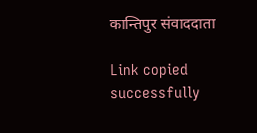कान्तिपुर संवाददाता

Link copied successfully